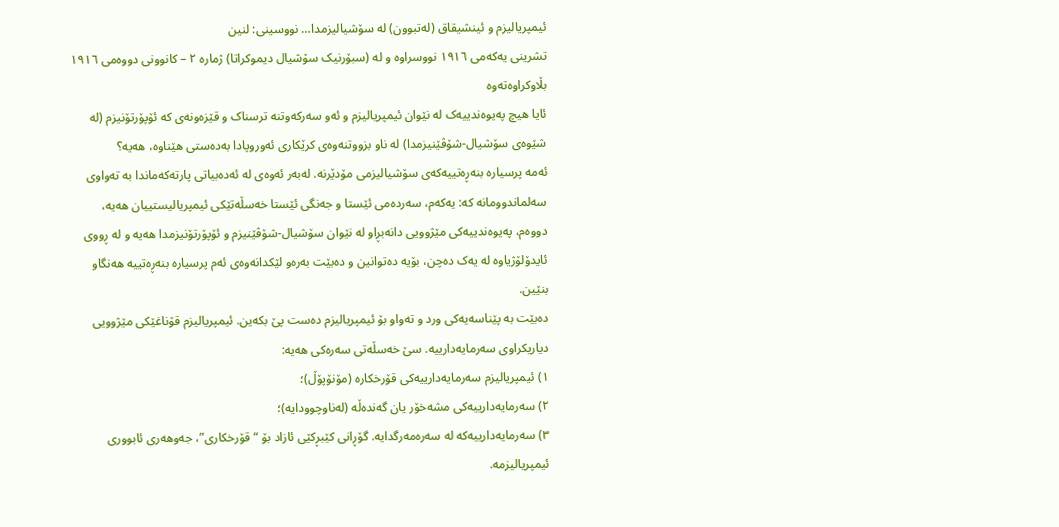ئیمپریالیزم و ئینشیقاق (لەتبوون) لە سۆشیالیزمدا… نووسینی: لنین
تشرینی یەکەمی ١٩١٦ نووسراوە و لە (سبۆرنیک سۆشیال دیموکراتا) ژمارە ٢ – کانوونی دووەمی ١٩١٦ بڵاوکراوەتەوە
ئایا هیچ پەیوەندییەک لە نێوان ئیمپریالیزم و ئەو سەرکەوتنە ترسناک و قێزەونەی کە ئۆپۆرتۆنیزم (لە شێوەی سۆشیال-شۆڤێنیزمدا) لە ناو بزووتنەوەی کرێکاری ئەوروپادا بەدەستی هێناوە، هەیە؟
ئەمە پرسیارە بنەڕەتییەکەی سۆشیالیزمی مۆدێرنە. لەبەر ئەوەی لە ئەدەبیاتی پارتەکەماندا بە تەواوی سەلماندوومانە کە: یەکەم، سەردەمی ئێستا و جەنگی ئێستا خەسڵەتێکی ئیمپریالیستییان هەیە، دووەم، پەیوەندییەکی مێژوویی دانەبڕاو لە نێوان سۆشیال-شۆڤێنیزم و ئۆپۆرتۆنیزمدا هەیە و لە ڕووی ئایدۆلۆژیاوە لە یەک دەچن، بۆیە دەتوانین و دەبێت بەرەو لێکدانەوەی ئەم پرسیارە بنەڕەتییە هەنگاو بنێین.
دەبێت بە پێناسەیەکی ورد و تەواو بۆ ئیمپریالیزم دەست پێ بکەین. ئیمپریالیزم قۆناغێکی مێژوویی دیاریکراوی سەرمایەدارییە. سێ خەسڵەتی سەرەکی هەیە:
١) ئیمپریالیزم سەرمایەدارییەکی قۆرخکارە (مۆنۆپۆڵ)؛
٢) سەرمایەدارییەکی مشەخۆر یان گەندەڵە (لەناوچوودایە)؛
٣) سەرمایەدارییەکە لە سەرەمەرگدایە. گۆڕانی کێبڕکێی ئازاد بۆ “قۆرخکاری”، جەوهەری ئابووری ئیمپریالیزمە.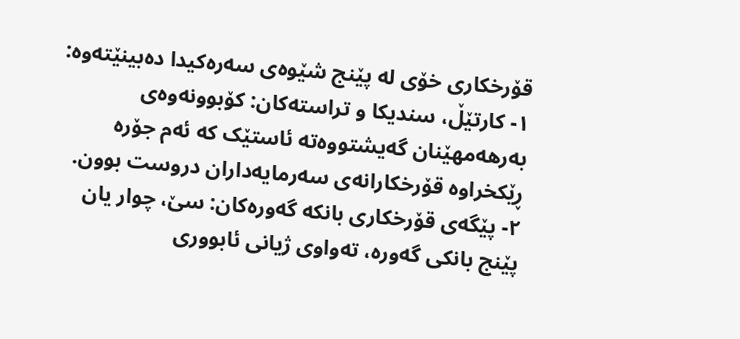قۆرخکاری خۆی لە پێنج شێوەی سەرەکیدا دەبینێتەوە:
١- کارتێڵ، سندیکا و تراستەکان: کۆبوونەوەی بەرهەمهێنان گەیشتووەتە ئاستێک کە ئەم جۆرە ڕێکخراوە قۆرخکارانەی سەرمایەداران دروست بوون.
٢- پێگەی قۆرخکاری بانکە گەورەکان: سێ، چوار یان پێنج بانکی گەورە، تەواوی ژیانی ئابووری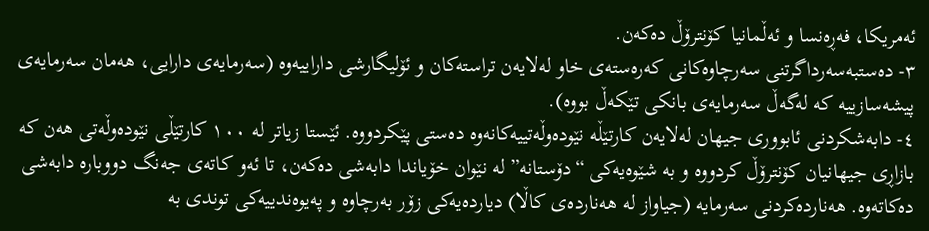ئەمریکا، فەڕەنسا و ئەڵمانیا کۆنترۆڵ دەکەن.
٣- دەستبەسەرداگرتنی سەرچاوەکانی کەرەستەی خاو لەلایەن تراستەکان و ئۆلیگارشی داراییەوە (سەرمایەی دارایی، هەمان سەرمایەی پیشەسازییە کە لەگەڵ سەرمایەی بانکی تێکەڵ بووە).
٤- دابەشکردنی ئابووری جیهان لەلایەن کارتێڵە نێودەوڵەتییەکانەوە دەستی پێکردووە. ئێستا زیاتر لە ١٠٠ کارتێڵی نێودەوڵەتی هەن کە بازاڕی جیهانیان کۆنترۆڵ کردووە و بە شێوەیەکی “دۆستانە” لە نێوان خۆیاندا دابەشی دەکەن، تا ئەو کاتەی جەنگ دووبارە دابەشی دەکاتەوە. هەناردەکردنی سەرمایە (جیاواز لە هەناردەی کاڵا) دیاردەیەکی زۆر بەرچاوە و پەیوەندییەکی توندی بە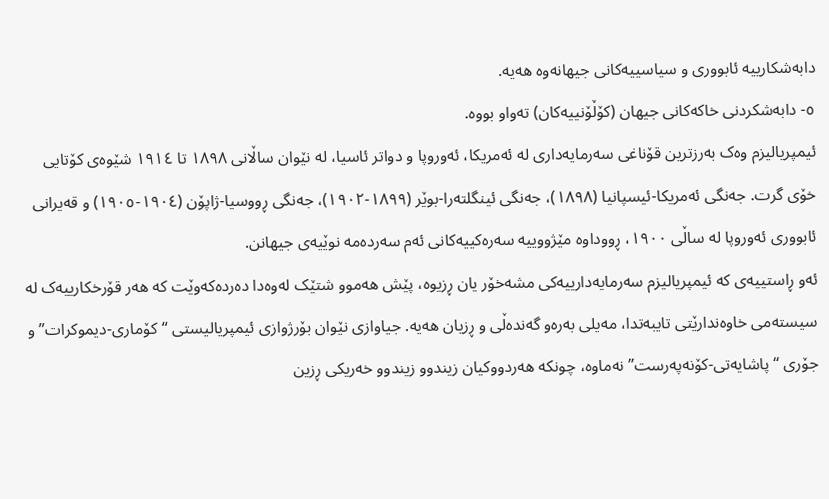دابەشکارییە ئابووری و سیاسییەکانی جیهانەوە هەیە.
٥- دابەشکردنی خاکەکانی جیهان (کۆڵۆنییەکان) تەواو بووە.
ئیمپریالیزم وەک بەرزترین قۆناغی سەرمایەداری لە ئەمریکا، ئەوروپا و دواتر ئاسیا، لە نێوان ساڵانی ١٨٩٨ تا ١٩١٤ شێوەی کۆتایی خۆی گرت. جەنگی ئەمریکا-ئیسپانیا (١٨٩٨)، جەنگی ئینگلتەرا-بوێر (١٨٩٩-١٩٠٢)، جەنگی ڕووسیا-ژاپۆن (١٩٠٤-١٩٠٥) و قەیرانی ئابووری ئەوروپا لە ساڵی ١٩٠٠، ڕووداوە مێژووییە سەرەکییەکانی ئەم سەردەمە نوێیەی جیهانن.
ئەو ڕاستییەی کە ئیمپریالیزم سەرمایەدارییەکی مشەخۆر یان ڕزیوە، پێش هەموو شتێک لەوەدا دەردەکەوێت کە هەر قۆرخکارییەک لە سیستەمی خاوەندارێتی تایبەتدا، مەیلی بەرەو گەندەڵی و ڕزیان هەیە. جیاوازی نێوان بۆرژوازی ئیمپریالیستی “کۆماری-دیموکرات” و جۆری “پاشایەتی-کۆنەپەرست” نەماوە، چونکە هەردووکیان زیندوو زیندوو خەریکی ڕزین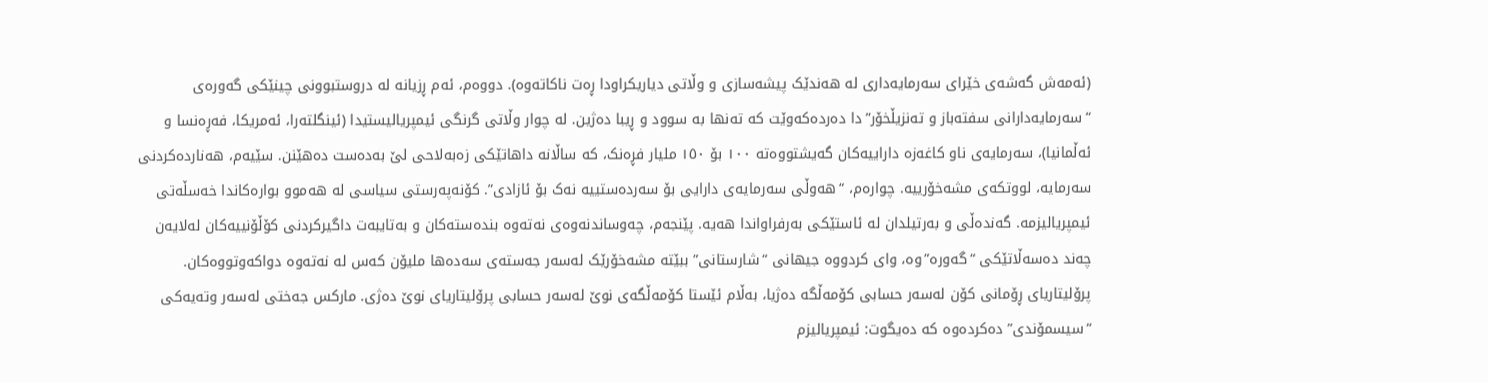(ئەمەش گەشەی خێرای سەرمایەداری لە هەندێک پیشەسازی و وڵاتی دیاریکراودا ڕەت ناکاتەوە). دووەم، ئەم ڕزیانە لە دروستبوونی چینێکی گەورەی “سەرمایەدارانی سفتەباز و تەنزیڵخۆر”دا دەردەکەوێت کە تەنها بە سوود و ڕیبا دەژین. لە چوار وڵاتی گرنگی ئیمپریالیستیدا (ئینگلتەرا، ئەمریکا، فەڕەنسا و ئەڵمانیا)، سەرمایەی ناو کاغەزە داراییەکان گەیشتووەتە ١٠٠ بۆ ١٥٠ ملیار فڕەنک، کە ساڵانە داهاتێکی زەبەلاحی لێ بەدەست دەهێنن. سێیەم، هەناردەکردنی سەرمایە، لووتکەی مشەخۆرییە. چوارەم، “هەوڵی سەرمایەی دارایی بۆ سەردەستییە نەک بۆ ئازادی”. کۆنەپەرستی سیاسی لە هەموو بوارەکاندا خەسڵەتی ئیمپریالیزمە. گەندەڵی و بەرتیلدان لە ئاستێکی بەرفراواندا هەیە. پێنجەم، چەوساندنەوەی نەتەوە بندەستەکان و بەتایبەت داگیرکردنی کۆڵۆنییەکان لەلایەن چەند دەسەڵاتێکی “گەورە”وە، وای کردووە جیهانی “شارستانی” ببێتە مشەخۆرێک لەسەر جەستەی سەدەها ملیۆن کەس لە نەتەوە دواکەوتووەکان. پرۆلیتاریای ڕۆمانی کۆن لەسەر حسابی کۆمەڵگە دەژیا، بەڵام ئێستا کۆمەڵگەی نوێ لەسەر حسابی پرۆلیتاریای نوێ دەژی. مارکس جەختی لەسەر وتەیەکی “سیسمۆندی” دەکردەوە کە دەیگوت: ئیمپریالیزم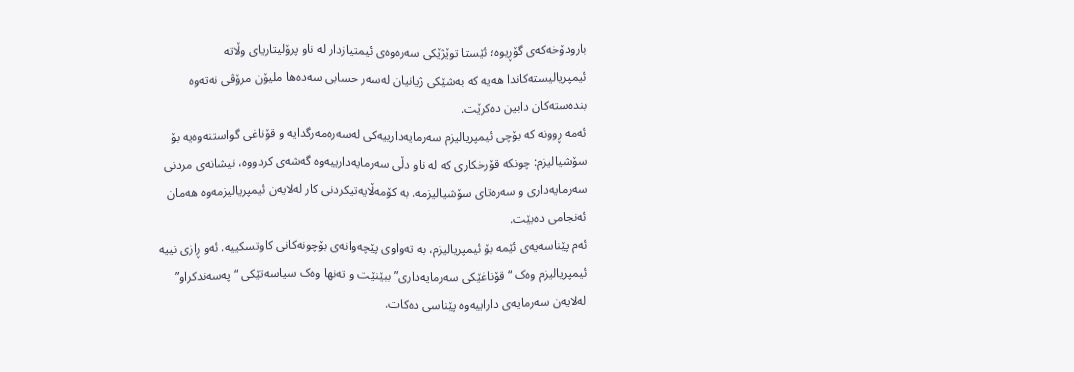بارودۆخەکەی گۆڕیوە؛ ئێستا توێژێکی سەرەوەی ئیمتیازدار لە ناو پرۆلیتاریای وڵاتە ئیمپریالیستەکاندا هەیە کە بەشێکی ژیانیان لەسەر حسابی سەدەها ملیۆن مرۆڤی نەتەوە بندەستەکان دابین دەکرێت.
ئەمە ڕوونە کە بۆچی ئیمپریالیزم سەرمایەدارییەکی لەسەرەمەرگدایە و قۆناغی گواستنەوەیە بۆ سۆشیالیزم: چونکە قۆرخکاری کە لە ناو دڵی سەرمایەدارییەوە گەشەی کردووە، نیشانەی مردنی سەرمایەداری و سەرەتای سۆشیالیزمە. بە کۆمەڵایەتیکردنی کار لەلایەن ئیمپریالیزمەوە هەمان ئەنجامی دەبێت.
ئەم پێناسەیەی ئێمە بۆ ئیمپریالیزم، بە تەواوی پێچەوانەی بۆچونەکانی کاوتسکییە. ئەو ڕازی نییە ئیمپریالیزم وەک “قۆناغێکی سەرمایەداری” ببێنێت و تەنها وەک سیاسەتێکی “پەسەندکراو” لەلایەن سەرمایەی داراییەوە پێناسی دەکات.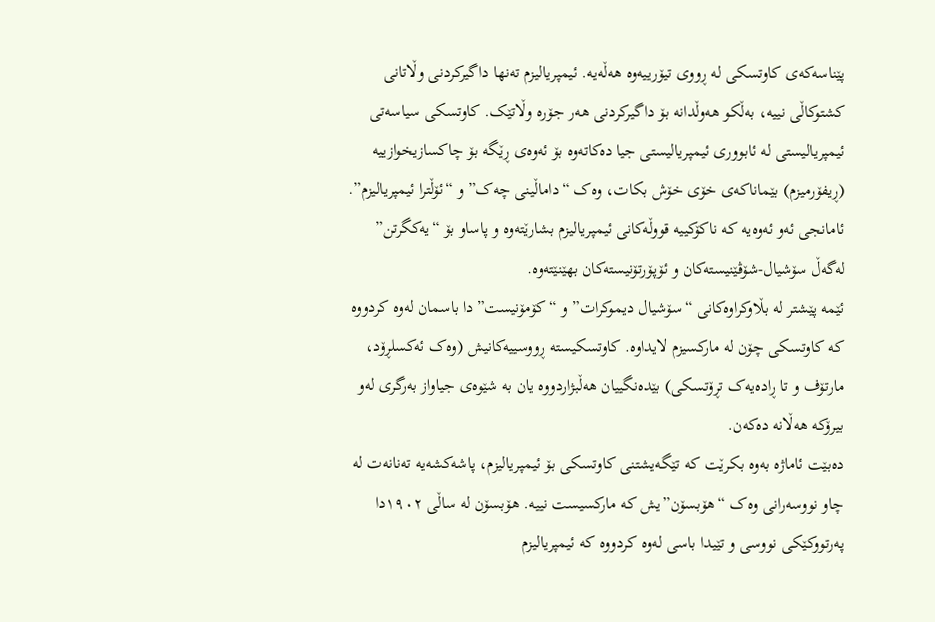پێناسەکەی کاوتسکی لە ڕووی تیۆرییەوە هەڵەیە. ئیمپریالیزم تەنها داگیرکردنی وڵاتانی کشتوکاڵی نییە، بەڵکو هەوڵدانە بۆ داگیرکردنی هەر جۆرە وڵاتێک. کاوتسکی سیاسەتی ئیمپریالیستی لە ئابووری ئیمپریالیستی جیا دەکاتەوە بۆ ئەوەی ڕێگە بۆ چاکسازیخوازییە (ڕیفۆرمیزم) بێماناکەی خۆی خۆش بکات، وەک “داماڵینی چەک” و “ئۆڵترا ئیمپریالیزم”. ئامانجی ئەو ئەوەیە کە ناکۆکییە قووڵەکانی ئیمپریالیزم بشارێتەوە و پاساو بۆ “یەکگرتن” لەگەڵ سۆشیال-شۆڤێنیستەکان و ئۆپۆرتۆنیستەکان بهێنێتەوە.
ئێمە پێشتر لە بڵاوکراوەکانی “سۆشیال دیموکرات” و “کۆمۆنیست”دا باسمان لەوە کردووە کە کاوتسکی چۆن لە مارکسیزم لایداوە. کاوتسکیستە ڕووسییەکانیش (وەک ئەکسلڕۆد، مارتۆف و تا ڕادەیەک تڕۆتسکی) بێدەنگییان هەڵبژاردووە یان بە شێوەی جیاواز بەرگری لەو بیرۆکە هەڵانە دەکەن.
دەبێت ئاماژە بەوە بکرێت کە تێگەیشتنی کاوتسکی بۆ ئیمپریالیزم، پاشەکشەیە تەنانەت لە چاو نووسەرانی وەک “هۆبسۆن”یش کە مارکسیست نییە. هۆبسۆن لە ساڵی ١٩٠٢دا پەرتووکێکی نووسی و تێیدا باسی لەوە کردووە کە ئیمپریالیزم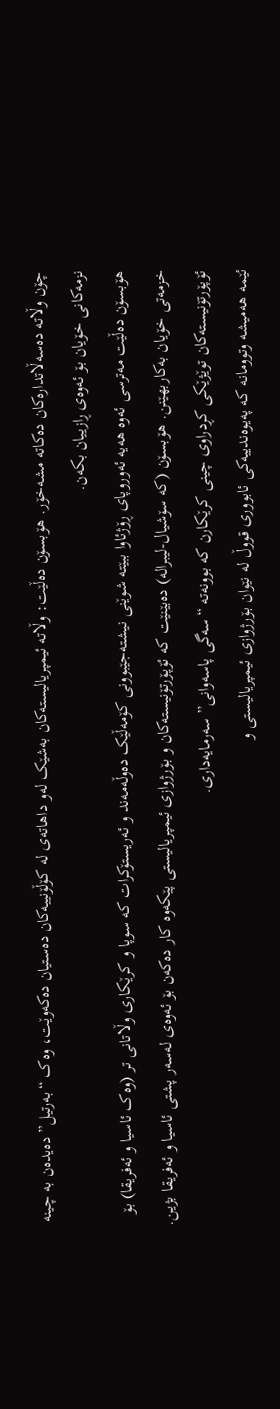چۆن وڵاتە دەسەڵاتدارەکان دەکاتە مشەخۆر. هۆبسۆن دەڵێت: وڵاتە ئیمپریالیستەکان بەشێک لەو داهاتەی لە کۆڵۆنییەکان دەستیان دەکەوێت، وەک “بەرتیل” دەیدەن بە چینە نزمەکانی خۆیان بۆ ئەوەی ڕازییان بکەن.
هۆبسۆن دەڵێت مەترسی ئەوە هەیە ئەوروپای ڕۆژئاوا ببێتە شوێنی نیشتەجێبوونی کۆمەڵێک دەوڵەمەند و ئەریستۆکرات کە سوپا و کرێکاری وڵاتانی تر (وەک ئاسیا و ئەفریقا) بۆ خزمەتی خۆیان بەکاربهێنن. هۆبسۆن (کە سۆشیال-لیبرالە) دەبێنێت کە ئۆپۆرتۆنیستەکان و بۆرژوازی ئیمپریالیستی پێکەوە کار دەکەن بۆ ئەوەی لەسەر پشتی ئاسیا و ئەفریقا بژین. ئۆپۆرتۆنیستەکان توێژێکی کڕدراوی چینی کرێکارن کە بوونەتە “سەگی پاسەوانی” سەرمایەداری.
ئێمە هەمیشە وتوومانە کە پەیوەندییەکی ئابووری قووڵ لە نێوان بۆرژوازی ئیمپریالیستی و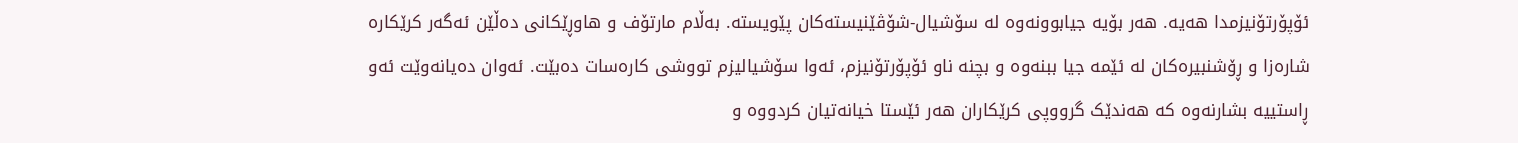ئۆپۆرتۆنیزمدا هەیە. هەر بۆیە جیابوونەوە لە سۆشیال-شۆڤێنیستەکان پێویستە. بەڵام مارتۆف و هاوڕێکانی دەڵێن ئەگەر کرێکارە شارەزا و ڕۆشنبیرەکان لە ئێمە جیا ببنەوە و بچنە ناو ئۆپۆرتۆنیزم، ئەوا سۆشیالیزم تووشی کارەسات دەبێت. ئەوان دەیانەوێت ئەو ڕاستییە بشارنەوە کە هەندێک گرووپی کرێکاران هەر ئێستا خیانەتیان کردووە و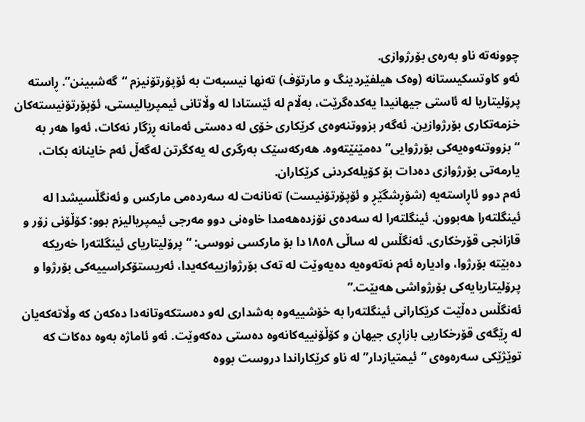چوونەتە ناو بەرەی بۆرژوازی.
ئەو کاوتسکیستانە (وەک هیلفێردینگ و مارتۆف) تەنها نیسبەت بە ئۆپۆرتۆنیزم “گەشبینن”. ڕاستە پرۆلیتاریا لە ئاستی جیهانیدا یەکدەگرێت، بەڵام لە ئێستادا لە وڵاتانی ئیمپریالیستی، ئۆپۆرتۆنیستەکان خزمەتکاری بۆرژوازین. ئەگەر بزووتنەوەی کرێکاری خۆی لە دەستی ئەمانە ڕزگار نەکات، ئەوا هەر بە “بزووتنەوەیەکی بۆرژوایی” دەمێنێتەوە. هەرکەسێک بەرگری لە یەکگرتن لەگەڵ ئەم خاینانە بکات، یارمەتی بۆرژوازی دەدات بۆ کۆیلەکردنی کرێکاران.
ئەم دوو ئاڕاستەیە (شۆڕشگێڕ و ئۆپۆرتۆنیست) تەنانەت لە سەردەمی مارکس و ئەنگڵسیشدا لە ئینگلتەرا هەبوون. ئینگلتەرا لە سەدەی نۆزدەهەمدا خاوەنی دوو مەرجی ئیمپریالیزم بوو: کۆڵۆنی زۆر و قازانجی قۆرخکاری. ئەنگڵس لە ساڵی ١٨٥٨دا بۆ مارکسی نووسی: “پرۆلیتاریای ئینگلتەرا خەریکە دەبێتە بۆرژوا، وادیارە ئەم نەتەوەیە دەیەوێت لە تەک بۆرژوازییەکەیدا، ئەریستۆکراسییەکی بۆرژوا و پرۆلیتاریایەکی بۆرژواشی هەبێت.”
ئەنگڵس دەڵێت کرێکارانی ئینگلتەرا بە خۆشییەوە بەشداری لەو دەستکەوتانەدا دەکەن کە وڵاتەکەیان لە ڕێگەی قۆرخکاریی بازاڕی جیهان و کۆڵۆنییەکانەوە دەستی دەکەوێت. ئەو ئاماژە بەوە دەکات کە توێژێکی سەرەوەی “ئیمتیازدار” لە ناو کرێکاراندا دروست بووە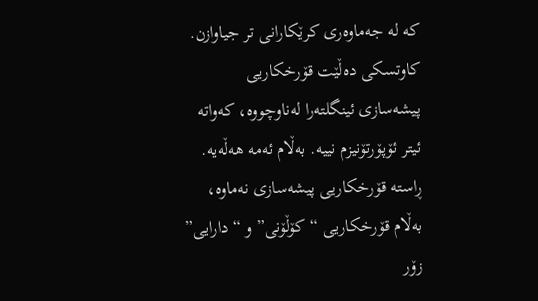کە لە جەماوەری کرێکارانی تر جیاوازن.
کاوتسکی دەڵێت قۆرخکاریی پیشەسازی ئینگلتەرا لەناوچووە، کەواتە ئیتر ئۆپۆرتۆنیزم نییە. بەڵام ئەمە هەڵەیە. ڕاستە قۆرخکاریی پیشەسازی نەماوە، بەڵام قۆرخکاریی “کۆڵۆنی” و “دارایی” زۆر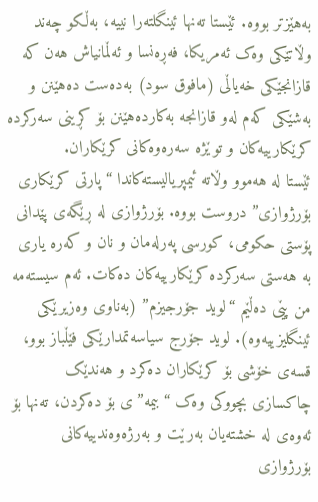بەهێزتر بووە. ئێستا تەنها ئینگلتەرا نییە، بەڵکو چەند وڵاتێکی وەک ئەمریکا، فەڕەنسا و ئەڵمانیاش هەن کە قازانجێکی خەیاڵی (مافوق سود) بەدەست دەهێنن و بەشێکی کەم لەو قازانجە بەکاردەهێنن بۆ کڕینی سەرکردە کرێکارییەکان و توێژە سەرەوەکانی کرێکاران.
ئێستا لە هەموو وڵاتە ئیمپریالیستەکاندا “پارتی کرێکاری بۆرژوازی” دروست بووە. بۆرژوازی لە ڕێگەی پێدانی پۆستی حکومی، کورسی پەرلەمان و نان و کەرە یاری بە هەستی سەرکردە کرێکارییەکان دەکات. ئەم سیستەمە من پێی دەڵێم “لوید جۆرجیزم” (بەناوی وەزیرێکی ئینگلیزییەوە). لوید جۆرج سیاسەتمدارێکی فێڵباز بوو، قسەی خۆشی بۆ کرێکاران دەکرد و هەندێک چاکسازی بچووکی وەک “بیمە”ی بۆ دەکردن، تەنها بۆ ئەوەی لە خشتەیان بەرێت و بەرژەوەندییەکانی بۆرژوازی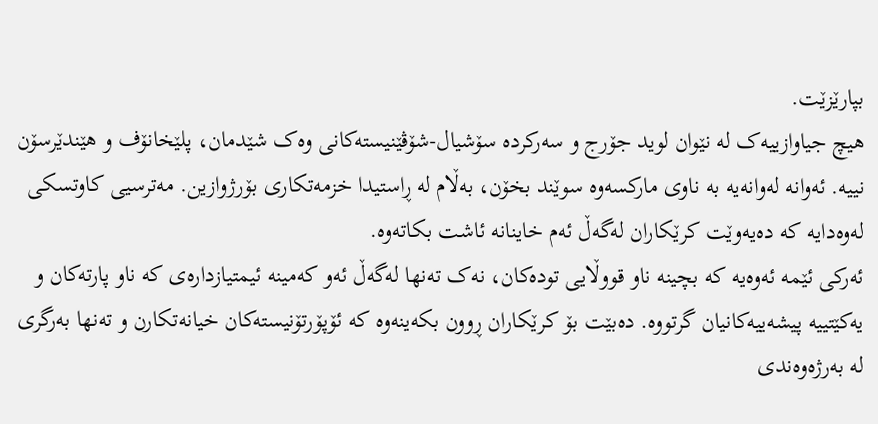بپارێزێت.
هیچ جیاوازییەک لە نێوان لوید جۆرج و سەرکردە سۆشیال-شۆڤێنیستەکانی وەک شێدمان، پلێخانۆف و هێندێرسۆن نییە. ئەوانە لەوانەیە بە ناوی مارکسەوە سوێند بخۆن، بەڵام لە ڕاستیدا خزمەتکاری بۆرژوازین. مەترسیی کاوتسکی لەوەدایە کە دەیەوێت کرێکاران لەگەڵ ئەم خاینانە ئاشت بکاتەوە.
ئەرکی ئێمە ئەوەیە کە بچینە ناو قووڵایی تودەکان، نەک تەنها لەگەڵ ئەو کەمینە ئیمتیازدارەی کە ناو پارتەکان و یەکێتییە پیشەییەکانیان گرتووە. دەبێت بۆ کرێکاران ڕوون بکەینەوە کە ئۆپۆرتۆنیستەکان خیانەتکارن و تەنها بەرگری لە بەرژەوەندی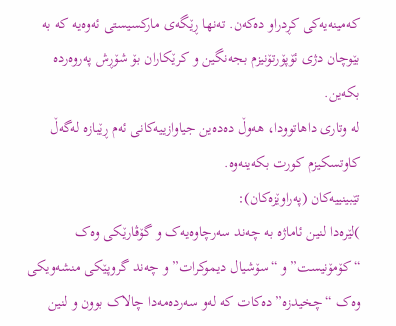کەمینەیەکی کڕدراو دەکەن. تەنها ڕێگەی مارکسیستی ئەوەیە کە بە بێوچان دژی ئۆپۆرتۆنیزم بجەنگین و کرێکاران بۆ شۆڕش پەروەردە بکەین.
لە وتاری داهاتوودا، هەوڵ دەدەین جیاوازییەکانی ئەم ڕێبازە لەگەڵ کاوتسکیزم کورت بکەینەوە.
تێبینییەکان (پەراوێزەکان):
)لێرەدا لنین ئاماژە بە چەند سەرچاوەیەک و گۆڤارێکی وەک “کۆمۆنیست” و “سۆشیال دیموکرات” و چەند گروپێکی منشەویکی وەک “چخیدزە” دەکات کە لەو سەردەمەدا چالاک بوون و لنین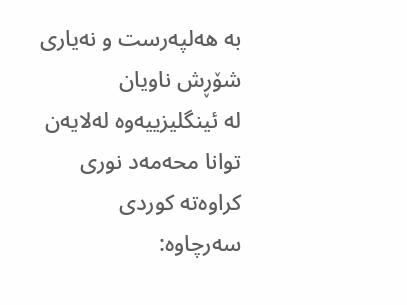بە هەلپەرست و نەیاری شۆڕش ناویان
لە ئینگلیزییەوە لەلایەن توانا محەمەد نوری کراوەتە کوردی
سەرچاوە: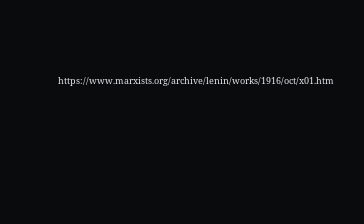https://www.marxists.org/archive/lenin/works/1916/oct/x01.htm